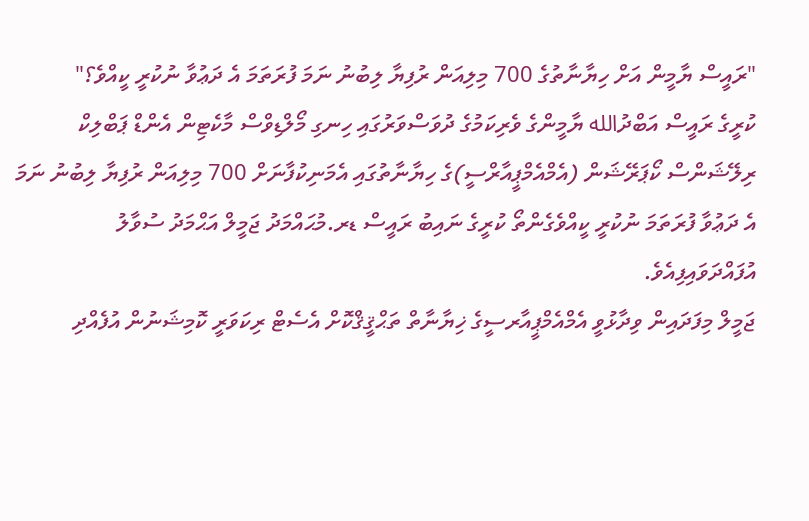"ރައީސް ޔާމީން އަށް ހިޔާނާތުގެ 700 މިލިއަން ރުފިޔާ ލިބުނު ނަމަ ފުރަތަމަ އެ ދަޢުވާ ނުކުރީ ކީއްވެ؟"
ކުރީގެ ރައީސް އަބްދުالله ޔާމީންގެ ވެރިކަމުގެ ދުވަސްވަރުގައި ހިނގި މޯލްޑިވްސް މާކެޓިން އެންޑް ޕަބްލިކް ރިލޭޝަންސް ކޯޕަރޭޝަން (އެމްއެމްޕީއާރްސީ)ގެ ހިޔާނާތުގައި އެމަނިކުފާނަށް 700 މިލިއަން ރުފިޔާ ލިބުނު ނަމަ އެ ދަޢުވާ ފުރަތަމަ ނުކުރީ ކީއްވެގެންތޯ ކުރީގެ ނައިބު ރައީސް ޑރ.މުޙައްމަދު ޖަމީލް އަޙްމަދު ސުވާލު އުފައްދަވައިފިއެވެ.
ޖަމީލް މިފަދައިން ވިދާޅުވީ އެމްއެމްޕީއާރސީގެ ޚިޔާނާތް ތަޙްޤީޤްކޮށް އެސެޓް ރިކަވަރީ ކޮމިޝަނުން އުފެއްދި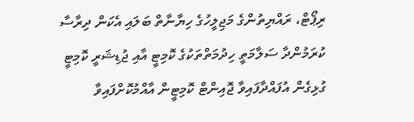ރިޕޯޓް، ރައްޔިތުންގެ މަޖިލީހުގެ ހިޔާނާތް ބަލައި އެކަން ދިރާސާ ކުރަމުންދާ ސަލާމަތީ ހިދުމަތްތަކުގެ ކޮމިޓީ އާއި ޖުޑިޝަރީ ކޮމިޓީ ގުޅިގެން އުފައްދާފައިވާ ޖޮއިންޓް ކޮމިޓީން އާއްމުކޮށްފައިވާ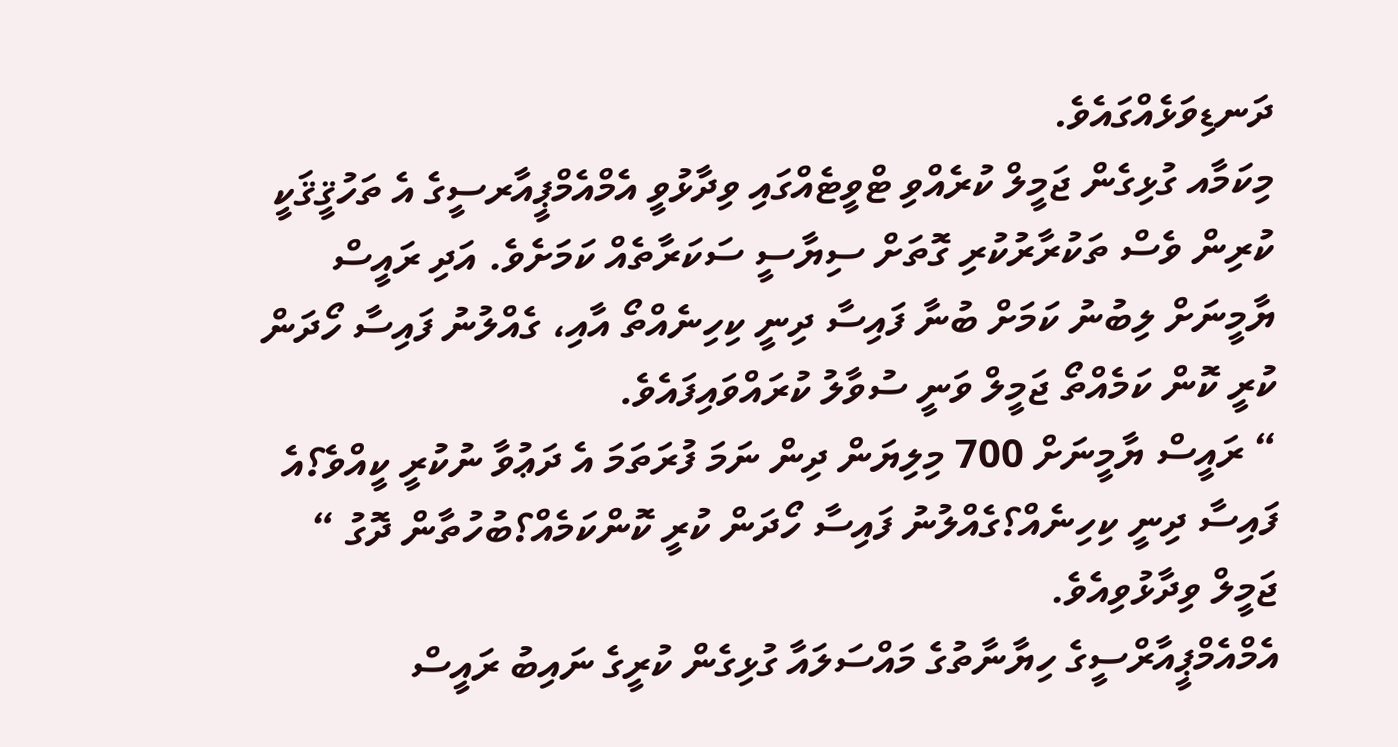ދަނޑިވަޅެއްގައެވެ.
މިކަމާއ ގުޅިގެން ޖަމީލް ކުރެއްވި ޓްވީޓެއްގައި ވިދާޅުވީ އެމްއެމްޕީއާރސީގެ އެ ތަހުޤީޤަކީ ކުރިން ވެސް ތަކުރާރުކުރި ގޮތަށް ސިޔާސީ ސަކަރާތެއް ކަމަށެވެ. އަދި ރައީސް ޔާމީނަށް ލިބުނު ކަމަށް ބުނާ ފައިސާ ދިނީ ކިހިނެއްތޯ އާއި، ގެއްލުނު ފައިސާ ހޯދަން ކުރީ ކޮން ކަމެއްތޯ ޖަމީލް ވަނީ ސުވާލު ކުރައްވައިފައެވެ.
“ ރައީސް ޔާމީނަށް 700 މިލިޔަން ދިން ނަމަ ފުރަތަމަ އެ ދަޢުވާ ނުކުރީ ކީއްވެ؟އެ ފައިސާ ދިނީ ކިހިނެއް؟ގެއްލުނު ފައިސާ ހޯދަން ކުރީ ކޮންކަމެއް؟ބުހުތާން ދޮގު “ ޖަމީލް ވިދާޅުވިއެވެ.
އެމްއެމްޕީއާރްސީގެ ހިޔާނާތުގެ މައްސަލައާ ގުޅިގެން ކުރީގެ ނައިބު ރައީސް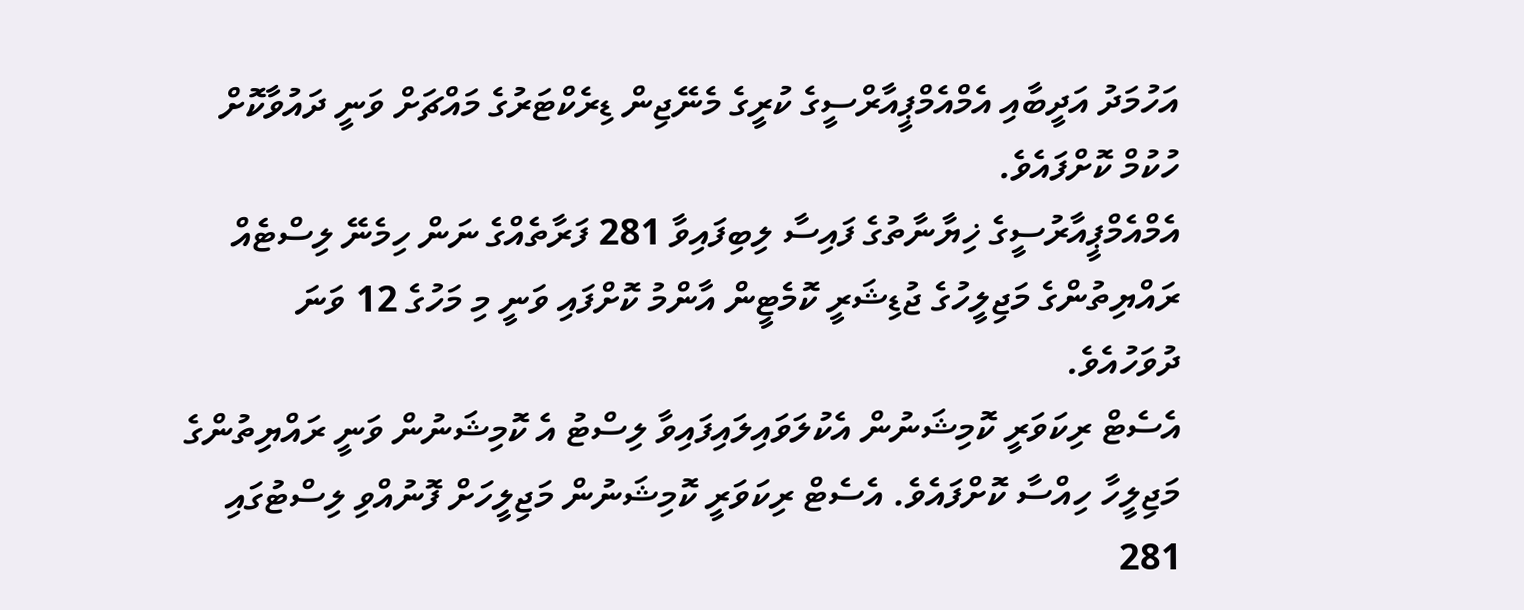އަހުމަދު އަދީބާއި އެމްއެމްޕީއާރްސީގެ ކުރީގެ މެނޭޖިން ޑިރެކްޓަރުގެ މައްޗަށް ވަނީ ދައުވާކޮށް ހުކުމް ކޮށްފައެވެ.
އެމްއެމްޕީއާރުސީގެ ޚިޔާނާތުގެ ފައިސާ ލިބިފައިވާ 281 ފަރާތެއްގެ ނަން ހިމެނޭ ލިސްޓެއް ރައްޔިތުންގެ މަޖިލީހުގެ ޖުޑިޝަރީ ކޮމެޓީން އާންމު ކޮށްފައި ވަނީ މި މަހުގެ 12 ވަނަ ދުވަހުއެވެ.
އެސެޓް ރިކަވަރީ ކޮމިޝަނުން އެކުލަވައިލައިފައިވާ ލިސްޓު އެ ކޮމިޝަނުން ވަނީ ރައްޔިތުންގެ މަޖިލީހާ ހިއްސާ ކޮށްފައެވެ. އެސެޓް ރިކަވަރީ ކޮމިޝަނުން މަޖިލީހަށް ފޮނުއްވި ލިސްޓުގައި 281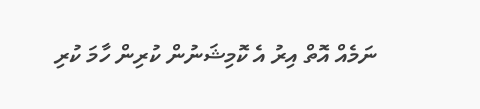ނަމެއް އޮތް އިރު އެ ކޮމިޝަނުން ކުރިން ހާމަ ކުރި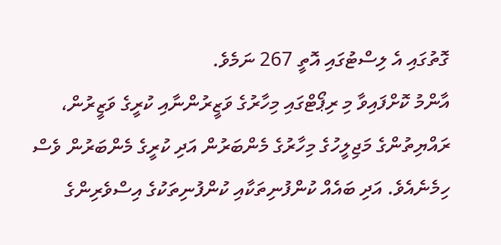ގޮތުގައި އެ ލިސްޓުގައި އޮތީ 267 ނަމެވެ.
އާންމު ކޮށްފައިވާ މި ރިޕޯޓްގައި މިހާރުގެ ވަޒީރުންނާއި ކުރީގެ ވަޒީރުން، ރައްޔިތުންގެ މަޖިލީހުގެ މިހާރުގެ މެންބަރުން އަދި ކުރީގެ މެންބަރުން ވެސް ހިމެނެއެވެ. އަދި ބައެއް ކުންފުނިތަކާއި ކުންފުނިތަކުގެ އިސްވެރިންގެ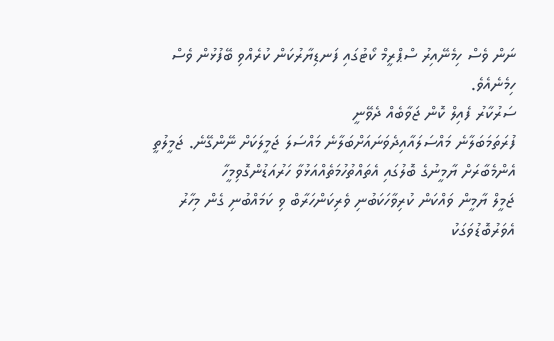ނަން ވެސް ހިމެނޭއިރު ސްޕްރީމް ކޯޓުގައި ފަނޑިޔާރުކަން ކުރެއްވި ބޭފުޅުން ވެސް ހިމެނެއެވެ.
ސަރުކާރު ފެއިލް ކޮން ޖަވާބެއް ދެވޭނީ
ފުރަތަމަބަލާނެ މައްސަލައާއިދެވަނައަށްބަލާނެ މައްސަލަ ޖަމީލަކަށް ނޭންގޭނެ. ޖަމީލުތީ އެންމެބާރަށް ޔާމީނުގެ ބޮލުގައި އެތައްތުހުމަތެއްއަޅުވާ ހަރުއަޑުންގޮވިމީހާ
ޖަމީލް ޔާމީން ވައްކަން ކުރިވާހަކަބުނި ވެރިކަންހަރާބް ވި ކަމައްބުނި ގެން މިހާރު އެވަރުބޮޑުވަގަކު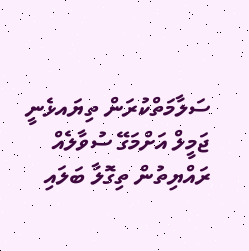ސަލާމަތްކުރަން ތިޔައޅެނީ
ޖަމީލް އަށްމަގޭ ސުވާލެއް ރައްޔިތުން ތިގޮލާ ބަލައި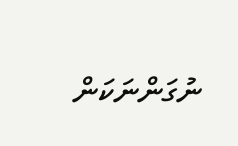ނުގަންނަކަން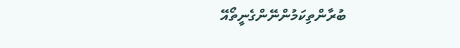ބުރާންތިކަމުންނޭންގެނީތޯއޭ